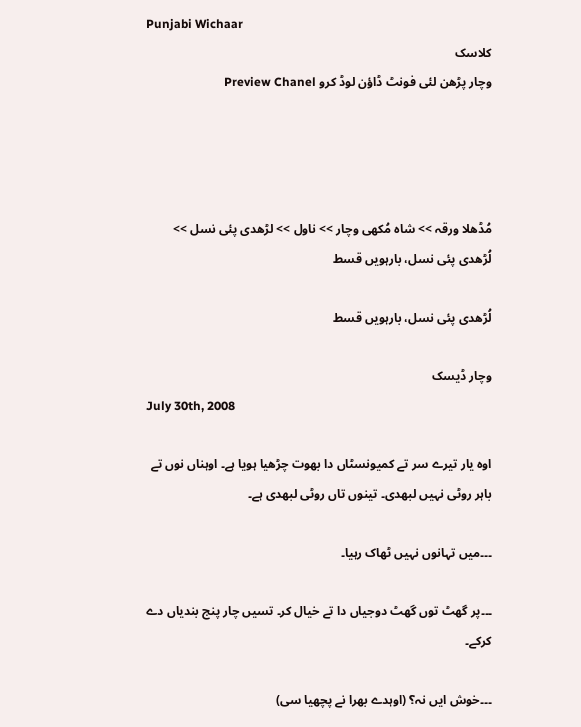Punjabi Wichaar
کلاسک
وچار پڑھن لئی فونٹ ڈاؤن لوڈ کرو Preview Chanel




مُڈھلا ورقہ >> شاہ مُکھی وچار >> ناول >> لڑھدی پئی نسل >> لُڑھدی پئی نسل، بارہویں قسط

لُڑھدی پئی نسل، بارہویں قسط

وچار ڈیسک
July 30th, 2008

اوہ یار تیرے سر تے کمیونسٹاں دا بھوت چڑھیا ہویا ہے۔ اوہناں نوں تے باہر روٹی نہیں لبھدی۔ تینوں تاں روٹی لبھدی ہے۔

۔۔۔میں تہانوں نہیں ٹھاک رہیا۔

۔۔۔پر گھٹ توں گھٹ دوجیاں دا تے خیال کر۔ تسیں چار پنج بندیاں دے کرکے۔

۔۔۔خوش ایں نہ؟ (اوہدے بھرا نے پچھیا سی)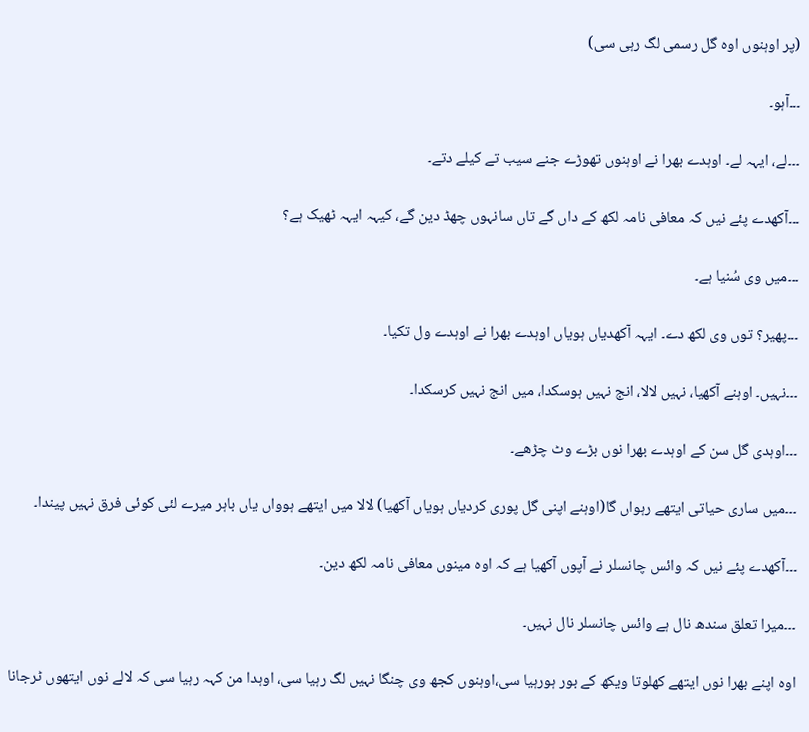(پر اوہنوں اوہ گل رسمی لگ رہی سی)

۔۔۔آہو۔

۔۔۔لے، ایہہ لے۔ اوہدے بھرا نے اوہنوں تھوڑے جنے سیب تے کیلے دتے۔

۔۔۔آکھدے پئے نیں کہ معافی نامہ لکھ کے داں گے تاں سانہوں چھڈ دین گے، کیہہ ایہہ ٹھیک ہے؟

۔۔۔میں وی سُنیا ہے۔

۔۔۔پھیر؟ توں وی لکھ دے۔ ایہہ آکھدیاں ہویاں اوہدے بھرا نے اوہدے ول تکیا۔

۔۔۔نہیں۔ اوہنے آکھیا، نہیں لالا، انج نہیں ہوسکدا، میں انج نہیں کرسکدا۔

۔۔۔اوہدی گل سن کے اوہدے بھرا نوں بڑے وٹ چڑھے۔

۔۔۔میں ساری حیاتی ایتھے رہواں گا(اوہنے اپنی گل پوری کردیاں ہویاں آکھیا) لالا میں ایتھے ہوواں یاں باہر میرے لئی کوئی فرق نہیں پیندا۔

۔۔۔آکھدے پئے نیں کہ وائس چانسلر نے آپوں آکھیا ہے کہ اوہ مینوں معافی نامہ لکھ دین۔

۔۔۔میرا تعلق سندھ نال ہے وائس چانسلر نال نہیں۔

اوہ اپنے بھرا نوں ایتھے کھلوتا ویکھ کے بور ہورہیا سی،اوہنوں کجھ وی چنگا نہیں لگ رہیا سی، اوہدا من کہہ رہیا سی کہ لالے نوں ایتھوں ٹرجانا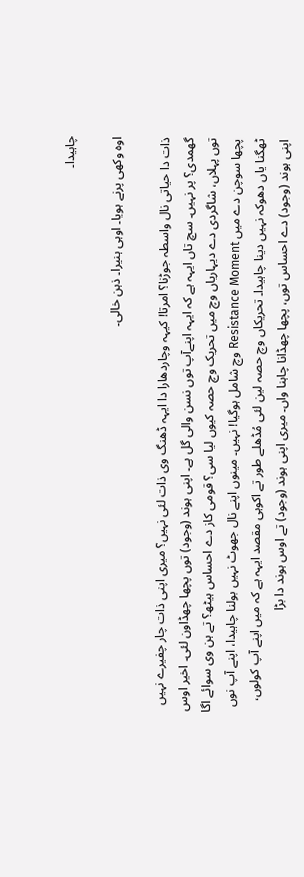چاہیدا۔

اوہ وکھی پرنے ہویا۔ اوہی ہنیرا۔ ذہن خالی۔

ذات دا حیاتی نال واسطہ جوڑنا؟ امرتا! کیہہ وچاردھارا دا ایہہ ڈھنگ وی ذات لئی نہیں؟ میری اپنی ذات چار چفیرے نہیں گھمدی؟ پر نہیں۔ سچ تاں ایہہ ہے کہ ایہہ اپنےآپ توں نسن والی گل ہے۔ اپنی ہوند (وجود) توں پچھا چھڈاون لئی۔ اخیر اوس توں پہلاں، شاگردی دے دیہاریاں وچ میں تحریک وچ حصہ کیوں لیا سی؟ قومی کاز دے احساس ہیٹھ؟ تے ہن وی سوائے اگا پچھا سوچن دے میں Resistance Moment وچ شامل ہوگیا! نہیں۔ مینوں اپنے نال جھوٹ نہیں بولنا چاہیدا، اپنے آپ نوں ٹھگنا یاں دھوکہ نہیں دینا چاہیدا۔ تحریکاں وچ حصہ لین لئی مُڈھلے طور تے اکوہی مقصد ایہہ ہے کہ میں اپنے آپ کولوں، اپنی ہوند (وجود) دے احساس توں، پچھا چھڈانا چاہنا واں۔ میری اپنی ہوند (وجود) تے اوس ہوند دا بڑا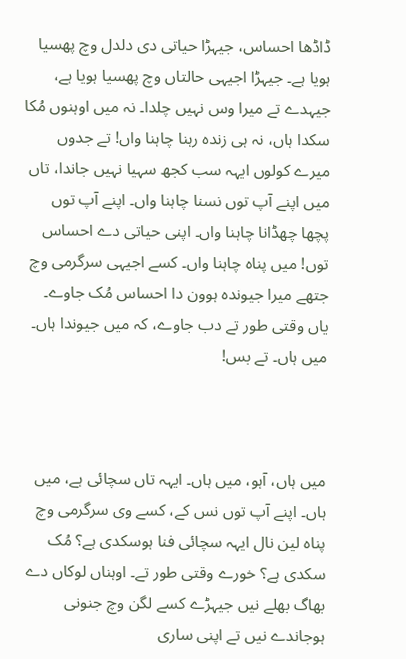ڈاڈھا احساس، جیہڑا حیاتی دی دلدل وچ پھسیا ہویا ہے۔ جیہڑا اجیہی حالتاں وچ پھسیا ہویا ہے، جیہدے تے میرا وس نہیں چلدا۔ نہ میں اوہنوں مُکا سکدا ہاں، نہ ہی زندہ رہنا چاہنا واں! تے جدوں میرے کولوں ایہہ سب کجھ سہیا نہیں جاندا، تاں میں اپنے آپ توں نسنا چاہنا واں۔ اپنے آپ توں پچھا چھڈانا چاہنا واں۔ اپنی حیاتی دے احساس توں! میں پناہ چاہنا واں۔ کسے اجیہی سرگرمی وچ جتھے میرا جیوندہ ہوون دا احساس مُک جاوے۔ یاں وقتی طور تے دب جاوے، کہ میں جیوندا ہاں۔ میں ہاں۔ تے بس!



میں ہاں، آہو، میں ہاں۔ ایہہ تاں سچائی ہے، میں ہاں۔ اپنے آپ توں نس کے، کسے وی سرگرمی وچ پناہ لین نال ایہہ سچائی فنا ہوسکدی ہے؟ مُک سکدی ہے؟ خورے وقتی طور تے۔ اوہناں لوکاں دے بھاگ بھلے نیں جیہڑے کسے لگن وچ جنونی ہوجاندے نیں تے اپنی ساری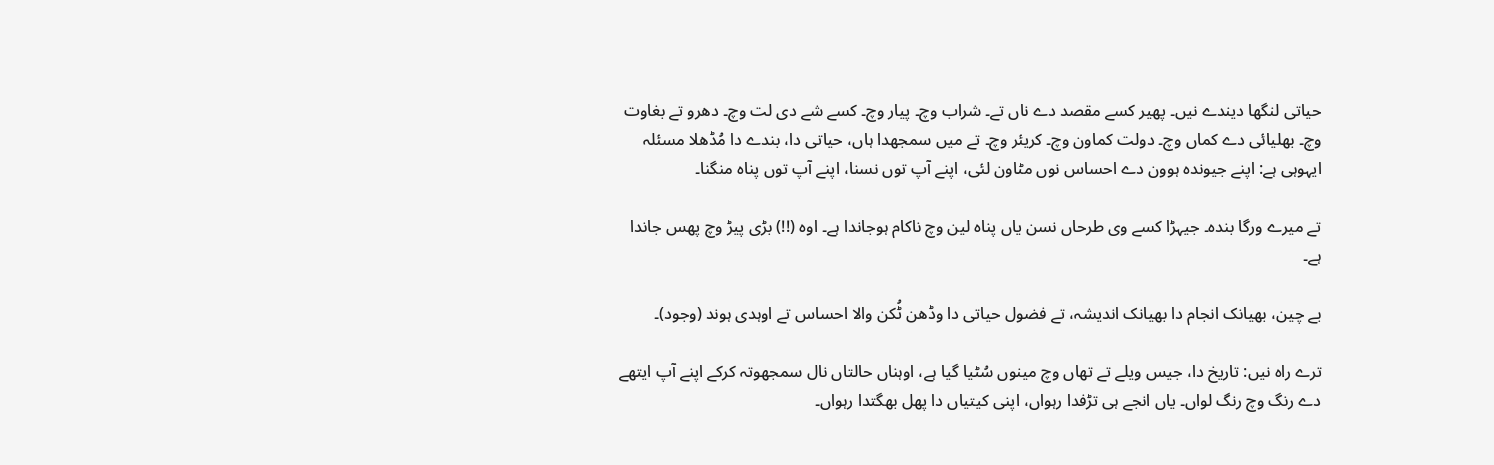حیاتی لنگھا دیندے نیں۔ پھیر کسے مقصد دے ناں تے۔ شراب وچ۔ پیار وچ۔ کسے شے دی لت وچ۔ دھرو تے بغاوت وچ۔ بھلیائی دے کماں وچ۔ دولت کماون وچ۔ کریئر وچ۔ تے میں سمجھدا ہاں، حیاتی دا، بندے دا مُڈھلا مسئلہ ایہوہی ہے: اپنے جیوندہ ہوون دے احساس نوں مٹاون لئی، اپنے آپ توں نسنا، اپنے آپ توں پناہ منگنا۔

تے میرے ورگا بندہ۔ جیہڑا کسے وی طرحاں نسن یاں پناہ لین وچ ناکام ہوجاندا ہے۔ اوہ (!!) بڑی پیڑ وچ پھس جاندا ہے۔

بے چین، بھیانک انجام دا بھیانک اندیشہ، تے فضول حیاتی دا وڈھن ٹُکن والا احساس تے اوہدی ہوند (وجود)۔

ترے راہ نیں: تاریخ دا، جیس ویلے تے تھاں وچ مینوں سُٹیا گیا ہے، اوہناں حالتاں نال سمجھوتہ کرکے اپنے آپ ایتھے دے رنگ وچ رنگ لواں۔ یاں انجے ہی تڑفدا رہواں، اپنی کیتیاں دا پھل بھگتدا رہواں۔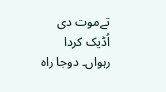تےموت دی اُڈیک کردا رہواں۔ دوجا راہ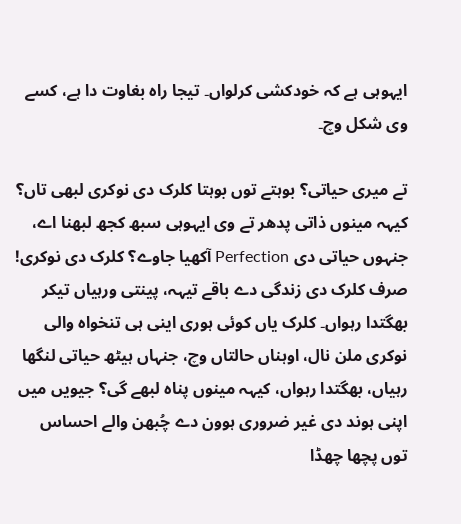ایہوہی ہے کہ خودکشی کرلواں۔ تیجا راہ بغاوت دا ہے، کسے وی شکل وچ۔

تے میری حیاتی؟ بوہتے توں بوہتا کلرک دی نوکری لبھی تاں؟ کیہہ مینوں ذاتی پدھر تے وی ایہوہی سبھ کجھ لبھنا اے، جنہوں حیاتی دی Perfection آکھیا جاوے؟ کلرک دی نوکری! صرف کلرک دی زندگی دے باقے تیہہ، پینتی ورہیاں تیکر بھگتدا رہواں۔ کلرک یاں کوئی ہوری اینی ہی تنخواہ والی نوکری ملن نال، اوہناں حالتاں وچ، جنہاں ہیٹھ حیاتی لنگھا رہیاں، بھگتدا رہواں، کیہہ مینوں پناہ لبھے گی؟ جیویں میں اپنی ہوند دی غیر ضروری ہوون دے چُبھن والے احساس توں پچھا چھڈا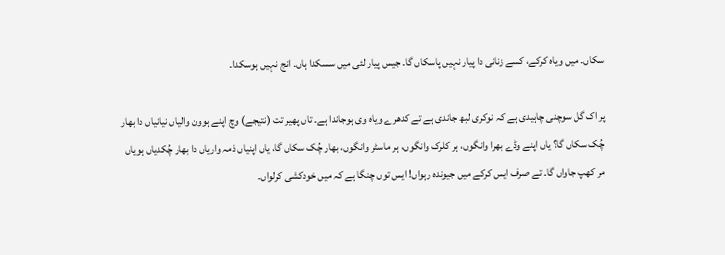سکاں۔ میں ویاہ کرکے، کسے زنانی دا پیار نہیں پاسکاں گا۔ جیس پیار لئی میں سسکدا ہاں۔ انج نہیں ہوسکدا۔

پر اک گل سوچنی چاہیدی ہے کہ نوکری لبھ جاندی ہے تے کدھرے ویاہ وی ہوجاندا ہے۔ تاں پھیر تت (نتیجے) وچ اپنے ہوون والیاں نیانیاں دا بھار چُک سکاں گا؟ یاں اپنے وڈے بھرا وانگوں، ہر کلرک وانگوں، ہر ماسٹر وانگوں، بھار چُک سکاں گا، یاں اپنیاں ذمہ واریاں دا بھار چُکدیاں ہویاں مر کھپ جاواں گا۔ تے صرف ایس کرکے میں جیوندہ رہواں! ایس توں چنگا ہے کہ میں خودکشی کرلواں۔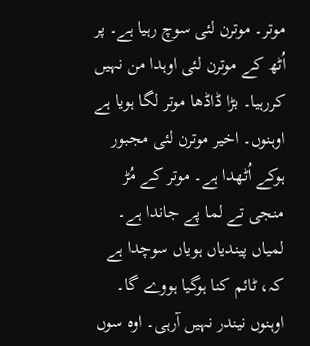موتر۔ موترن لئی سوچ رہیا ہے۔ پر اُٹھ کے موترن لئی اوہدا من نہیں کررہیا۔ بڑا ڈاڈھا موتر لگا ہویا ہے اوہنوں۔ اخیر موترن لئی مجبور ہوکے اُٹھدا ہے۔ موتر کے مُڑ منجی تے لما پے جاندا ہے۔ لمیاں پیندیاں ہویاں سوچدا ہے کہ، ٹائم کنا ہوگیا ہووے گا۔ اوہنوں نیندر نہیں آرہی۔ اوہ سوں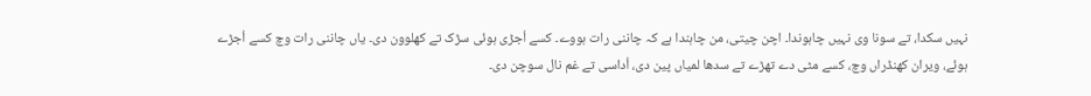نہیں سکدا، تے سونا وی نہیں چاہوندا۔ اچن چیتی، من چاہندا ہے کہ چاننی رات ہووے۔ کسے اُجڑی ہوئی سڑک تے کھلوون دی۔ یاں چاننی رات وچ کسے اُجڑے ہوئے، ویران کھنڈراں وچ، کسے مٹی دے تھڑے تے سدھا لمیاں پین دی، اُداسی تے غم نال سوچن دی۔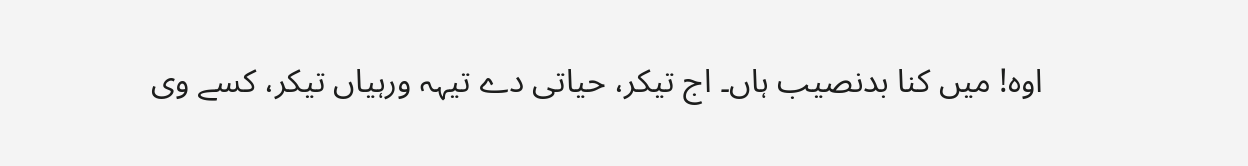اوہ! میں کنا بدنصیب ہاں۔ اج تیکر، حیاتی دے تیہہ ورہیاں تیکر، کسے وی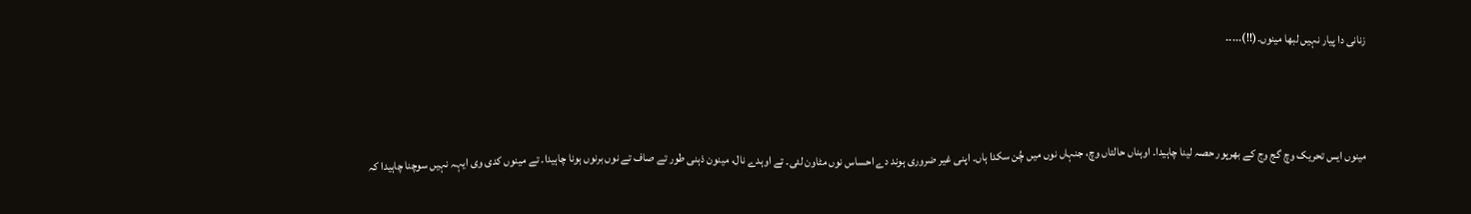زنانی دا پیار نہیں لبھا مینوں۔(!!)۔۔۔۔۔



مینوں ایس تحریک وچ گج وج کے بھرپور حصہ لینا چاہیدا۔ اوہناں حالتاں وچ، جنہاں نوں میں چُن سکدا ہاں۔ اپنی غیر ضروری ہوند دے احساس نوں مٹاون لئی۔ تے اوہدے نال، مینون ذہنی طور تے صاف تے نوں برنوں ہونا چاہیدا۔ تے مینوں کدی وی ایہہ نہیں سوچنا چاہیدا کہ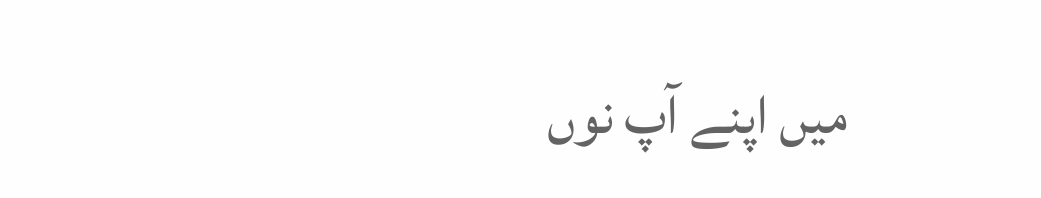میں اپنے آپ نوں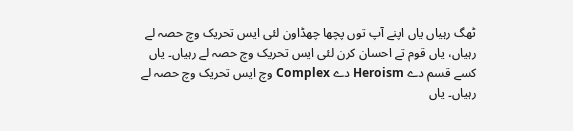ٹھگ رہیاں یاں اپنے آپ توں پچھا چھڈاون لئی ایس تحریک وچ حصہ لے رہیاں، یاں قوم تے احسان کرن لئی ایس تحریک وچ حصہ لے رہیاں۔ یاں کسے قسم دے Heroism دے Complex وچ ایس تحریک وچ حصہ لے رہیاں۔ یاں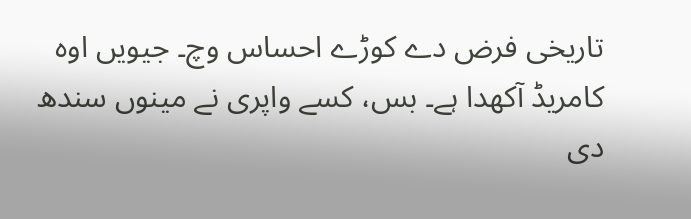تاریخی فرض دے کوڑے احساس وچ۔ جیویں اوہ کامریڈ آکھدا ہے۔ بس، کسے واپری نے مینوں سندھ دی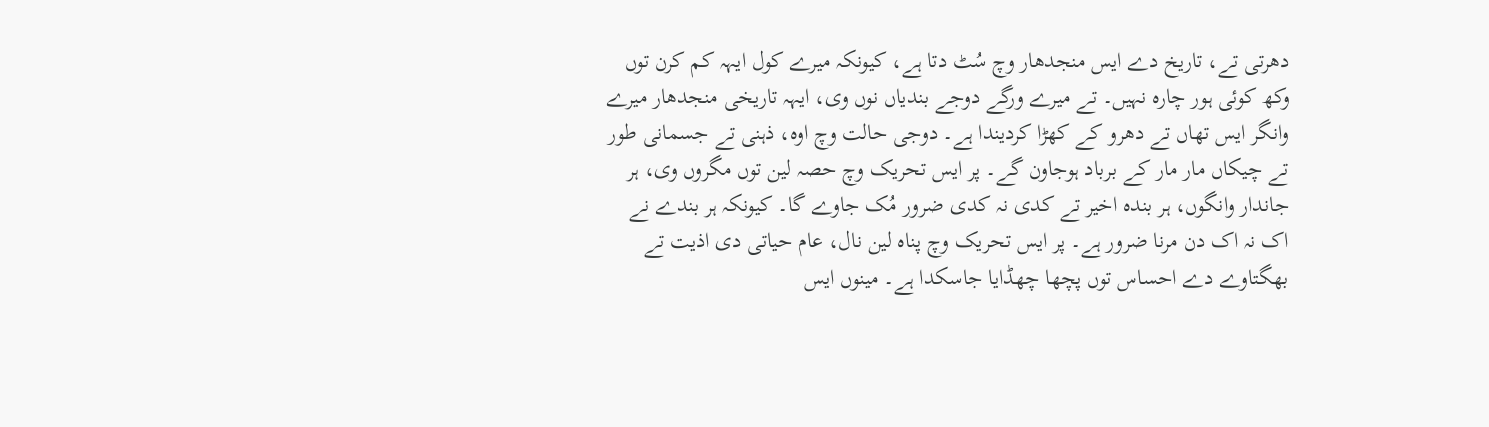دھرتی تے، تاریخ دے ایس منجدھار وچ سُٹ دتا ہے، کیونکہ میرے کول ایہہ کم کرن توں وکھ کوئی ہور چارہ نہیں۔ تے میرے ورگے دوجے بندیاں نوں وی، ایہہ تاریخی منجدھار میرے وانگر ایس تھاں تے دھرو کے کھڑا کردیندا ہے۔ دوجی حالت وچ اوہ، ذہنی تے جسمانی طور تے چیکاں مار مار کے برباد ہوجاون گے۔ پر ایس تحریک وچ حصہ لین توں مگروں وی، ہر جاندار وانگوں، ہر بندہ اخیر تے کدی نہ کدی ضرور مُک جاوے گا۔ کیونکہ ہر بندے نے اک نہ اک دن مرنا ضرور ہے۔ پر ایس تحریک وچ پناہ لین نال، عام حیاتی دی اذیت تے بھگتاوے دے احساس توں پچھا چھڈایا جاسکدا ہے۔ مینوں ایس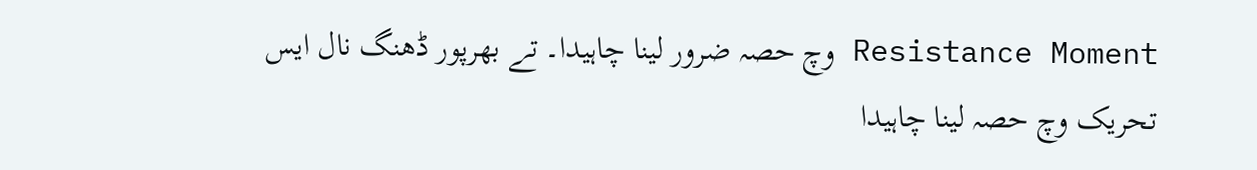Resistance Moment وچ حصہ ضرور لینا چاہیدا۔ تے بھرپور ڈھنگ نال ایس تحریک وچ حصہ لینا چاہیدا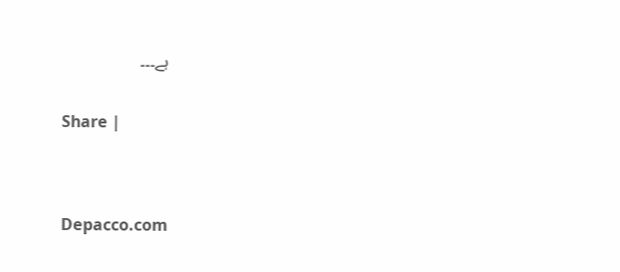ہے۔۔۔


Share |




Depacco.com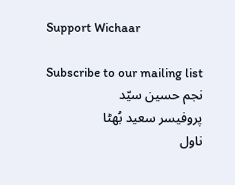Support Wichaar

Subscribe to our mailing list
نجم حسین سیّد
پروفیسر سعید بُھٹا
ناول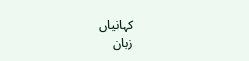کہانیاں
زبان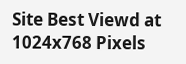Site Best Viewd at 1024x768 Pixels